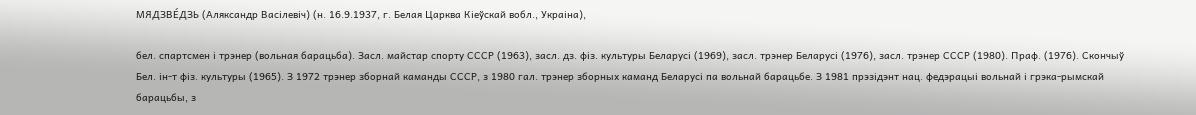МЯДЗВЕ́ДЗЬ (Аляксандр Васілевіч) (н. 16.9.1937, г. Белая Царква Кіеўскай вобл., Украіна),

бел. спартсмен і трэнер (вольная барацьба). Засл. майстар спорту СССР (1963), засл. дз. фіз. культуры Беларусі (1969), засл. трэнер Беларусі (1976), засл. трэнер СССР (1980). Праф. (1976). Скончыў Бел. ін-т фіз. культуры (1965). З 1972 трэнер зборнай каманды СССР, з 1980 гал. трэнер зборных каманд Беларусі па вольнай барацьбе. З 1981 прэзідэнт нац. федэрацыі вольнай і грэка-рымскай барацьбы, з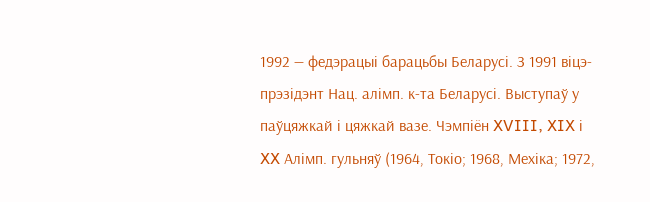1992 — федэрацыі барацьбы Беларусі. З 1991 віцэ-прэзідэнт Нац. алімп. к-та Беларусі. Выступаў у паўцяжкай і цяжкай вазе. Чэмпіён XVIII, XIX і XX Алімп. гульняў (1964, Токіо; 1968, Мехіка; 1972,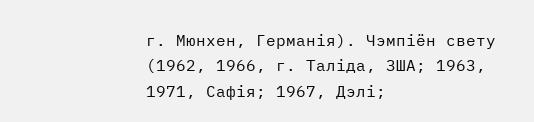г. Мюнхен, Германія). Чэмпіён свету (1962, 1966, г. Таліда, ЗША; 1963, 1971, Сафія; 1967, Дэлі;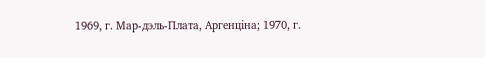1969, г. Мар-дэль-Плата, Аргенціна; 1970, г.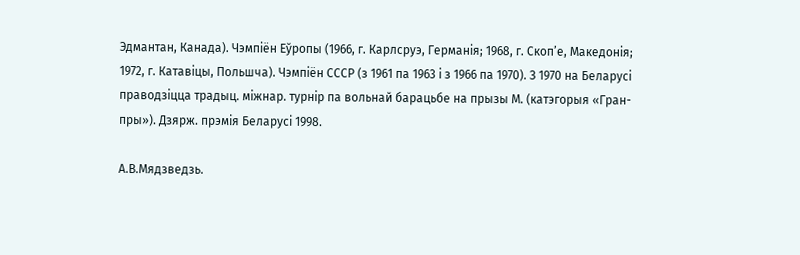Эдмантан, Канада). Чэмпіён Еўропы (1966, г. Карлсруэ, Германія; 1968, г. Скоп’е, Македонія; 1972, г. Катавіцы, Польшча). Чэмпіён СССР (з 1961 па 1963 і з 1966 па 1970). З 1970 на Беларусі праводзіцца традыц. міжнар. турнір па вольнай барацьбе на прызы М. (катэгорыя «Гран-пры»). Дзярж. прэмія Беларусі 1998.

А.В.Мядзведзь.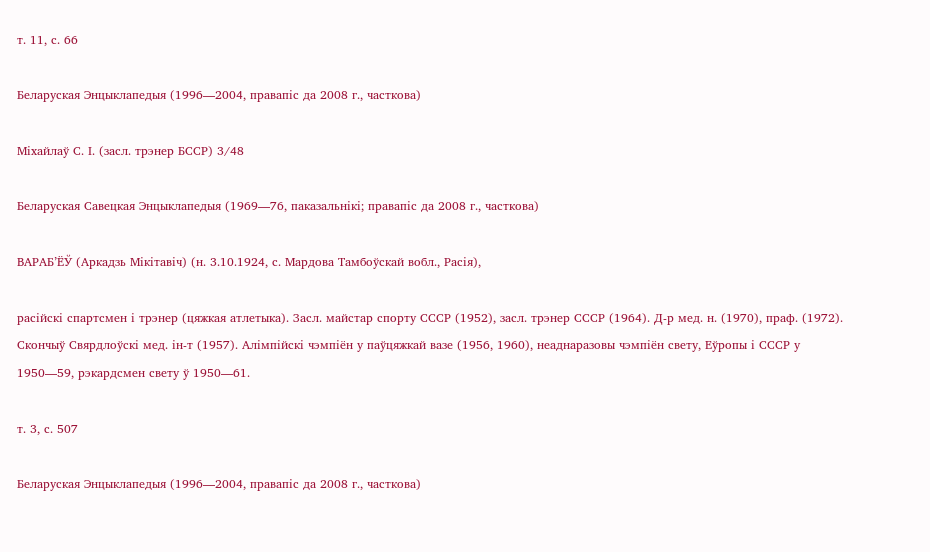т. 11, с. 66

Беларуская Энцыклапедыя (1996—2004, правапіс да 2008 г., часткова)

Міхайлаў С. І. (засл. трэнер БССР) 3/48

Беларуская Савецкая Энцыклапедыя (1969—76, паказальнікі; правапіс да 2008 г., часткова)

ВАРАБ’ЁЎ (Аркадзь Мікітавіч) (н. 3.10.1924, с. Мардова Тамбоўскай вобл., Расія),

расійскі спартсмен і трэнер (цяжкая атлетыка). Засл. майстар спорту СССР (1952), засл. трэнер СССР (1964). Д-р мед. н. (1970), праф. (1972). Скончыў Свярдлоўскі мед. ін-т (1957). Алімпійскі чэмпіён у паўцяжкай вазе (1956, 1960), неаднаразовы чэмпіён свету, Еўропы і СССР у 1950—59, рэкардсмен свету ў 1950—61.

т. 3, с. 507

Беларуская Энцыклапедыя (1996—2004, правапіс да 2008 г., часткова)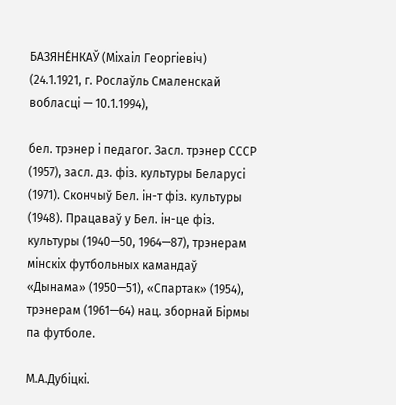БАЗЯНЕ́НКАЎ (Міхаіл Георгіевіч) (24.1.1921, г. Рослаўль Смаленскай вобласці — 10.1.1994),

бел. трэнер і педагог. Засл. трэнер СССР (1957), засл. дз. фіз. культуры Беларусі (1971). Скончыў Бел. ін-т фіз. культуры (1948). Працаваў у Бел. ін-це фіз. культуры (1940—50, 1964—87), трэнерам мінскіх футбольных камандаў «Дынама» (1950—51), «Спартак» (1954), трэнерам (1961—64) нац. зборнай Бірмы па футболе.

М.А.Дубіцкі.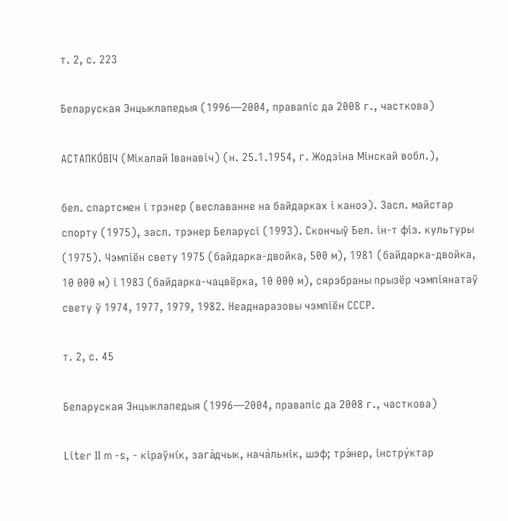т. 2, с. 223

Беларуская Энцыклапедыя (1996—2004, правапіс да 2008 г., часткова)

АСТАПКО́ВІЧ (Мікалай Іванавіч) (н. 25.1.1954, г. Жодзіна Мінскай вобл.),

бел. спартсмен і трэнер (веславанне на байдарках і каноэ). Засл. майстар спорту (1975), засл. трэнер Беларусі (1993). Скончыў Бел. ін-т фіз. культуры (1975). Чэмпіён свету 1975 (байдарка-двойка, 500 м), 1981 (байдарка-двойка, 10 000 м) і 1983 (байдарка-чацвёрка, 10 000 м), сярэбраны прызёр чэмпіянатаў свету ў 1974, 1977, 1979, 1982. Неаднаразовы чэмпіён СССР.

т. 2, с. 45

Беларуская Энцыклапедыя (1996—2004, правапіс да 2008 г., часткова)

Liter II m -s, - кіраўні́к, зага́дчык, нача́льнік, шэф; трэ́нер, інстру́ктар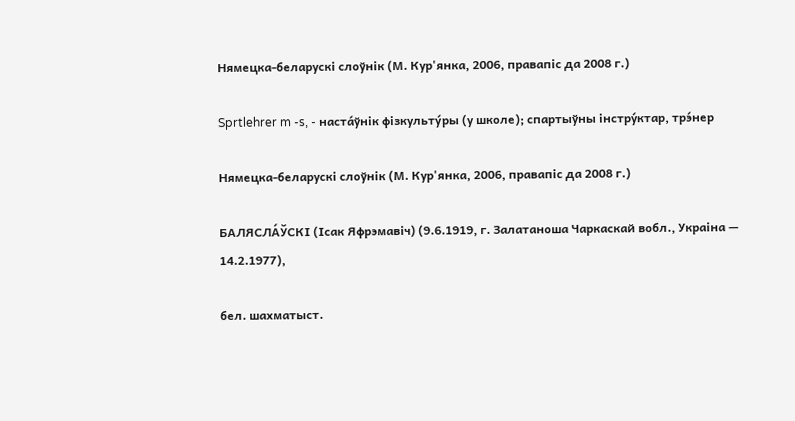Нямецка-беларускі слоўнік (М. Кур'янка, 2006, правапіс да 2008 г.)

Sprtlehrer m -s, - наста́ўнік фізкульту́ры (у школе); спартыўны інстру́ктар, трэ́нер

Нямецка-беларускі слоўнік (М. Кур'янка, 2006, правапіс да 2008 г.)

БАЛЯСЛА́ЎСКІ (Ісак Яфрэмавіч) (9.6.1919, г. Залатаноша Чаркаскай вобл., Украіна — 14.2.1977),

бел. шахматыст.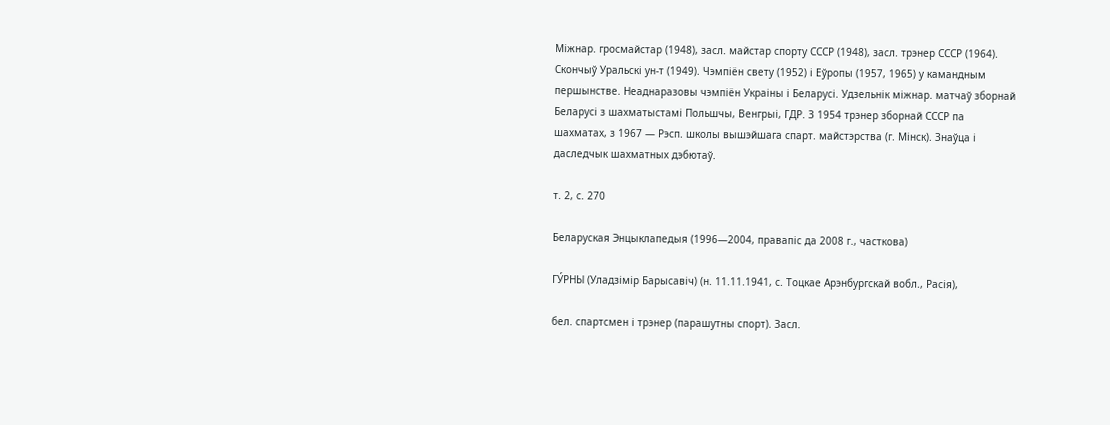Міжнар. гросмайстар (1948), засл. майстар спорту СССР (1948), засл. трэнер СССР (1964). Скончыў Уральскі ун-т (1949). Чэмпіён свету (1952) і Еўропы (1957, 1965) у камандным першынстве. Неаднаразовы чэмпіён Украіны і Беларусі. Удзельнік міжнар. матчаў зборнай Беларусі з шахматыстамі Польшчы, Венгрыі, ГДР. З 1954 трэнер зборнай СССР па шахматах, з 1967 — Рэсп. школы вышэйшага спарт. майстэрства (г. Мінск). Знаўца і даследчык шахматных дэбютаў.

т. 2, с. 270

Беларуская Энцыклапедыя (1996—2004, правапіс да 2008 г., часткова)

ГУ́РНЫ (Уладзімір Барысавіч) (н. 11.11.1941, с. Тоцкае Арэнбургскай вобл., Расія),

бел. спартсмен і трэнер (парашутны спорт). Засл.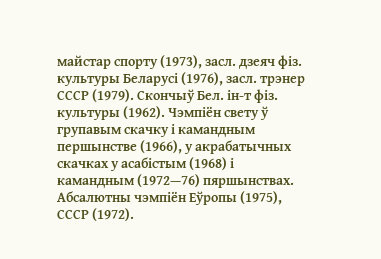майстар спорту (1973), засл. дзеяч фіз. культуры Беларусі (1976), засл. трэнер СССР (1979). Скончыў Бел. ін-т фіз. культуры (1962). Чэмпіён свету ў групавым скачку і камандным першынстве (1966), у акрабатычных скачках у асабістым (1968) і камандным (1972—76) пяршынствах. Абсалютны чэмпіён Еўропы (1975), СССР (1972).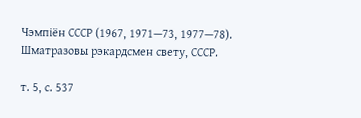Чэмпіён СССР (1967, 1971—73, 1977—78). Шматразовы рэкардсмен свету, СССР.

т. 5, с. 537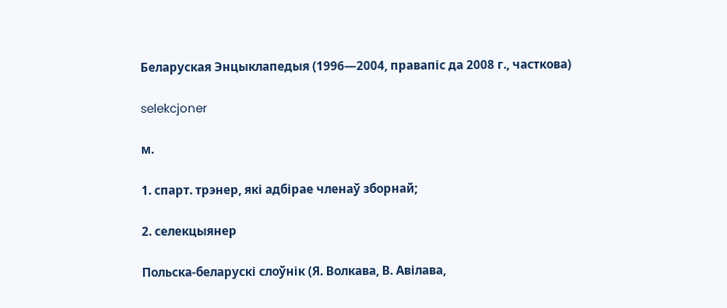Беларуская Энцыклапедыя (1996—2004, правапіс да 2008 г., часткова)

selekcjoner

м.

1. спарт. трэнер, які адбірае членаў зборнай;

2. селекцыянер

Польска-беларускі слоўнік (Я. Волкава, В. Авілава,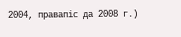2004, правапіс да 2008 г.)